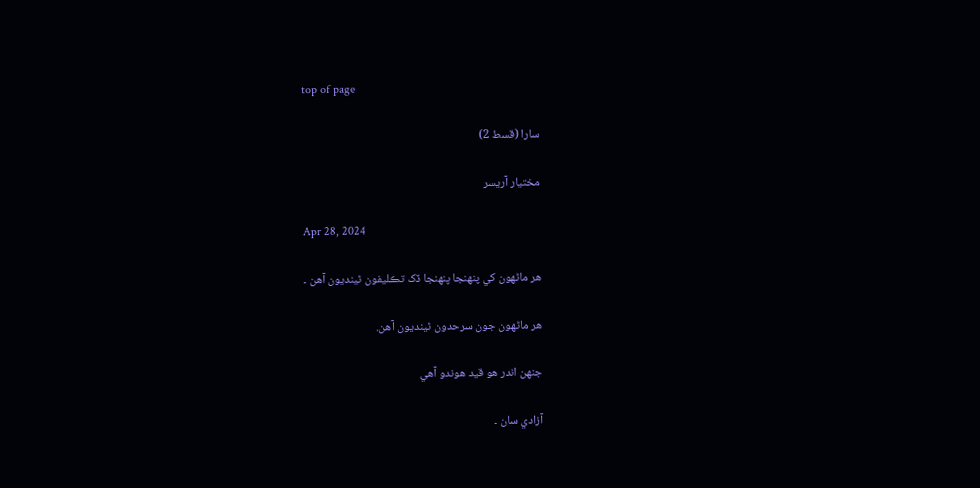top of page

سارا (قسط 2)

مختیار آریسر

Apr 28, 2024

ھر ماڻھون کي پنهنجا پنهنجا ڏک تڪليفون ٿينديون آھن ۔

ھر ماڻھون جون سرحدون ٿينديون آھن.

جنهن اندر ھو قيد ھوندو آھي

آزادي سان ۔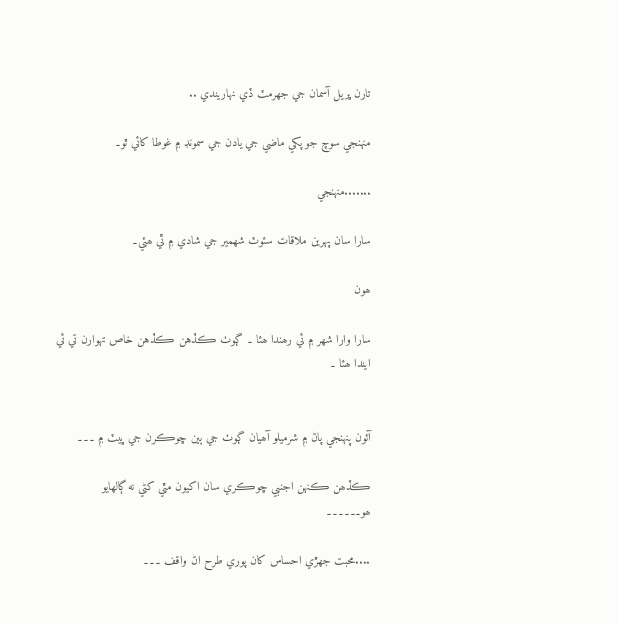تارن ڀريل آسمان جي جهرمٽ ڏي نهاريندي ..

منهنجي سوچ جو پکي ماضي جي يادن جي سمونڊ ۾ غوطا کائي ٿو۔

.......منهنجي

سارا سان پهرين ملاقات سئوٽ شھمير جي شادي ۾ ٿي ھئي۔

ھون

سارا وارا شھر ۾ ئي رھندا ھئا ۔ ڳوٺ ڪڏهن ڪڏهن خاص تهوارن تي ئي ايندا ھئا ۔


آئون پنهنجي پاڻ ۾ شرميلو آھيان ڳوٺ جي ٻين ڇوڪرن جي ڀيٽ ۾ ۔۔۔

ڪڏھن ڪنهن اجنبي ڇوڪري سان اکيون مٿي کڻي نه ڳالھايو ھو۔۔۔۔۔۔

....محبت جهڙي احساس کان پوري طرح اڻ واقف ۔۔۔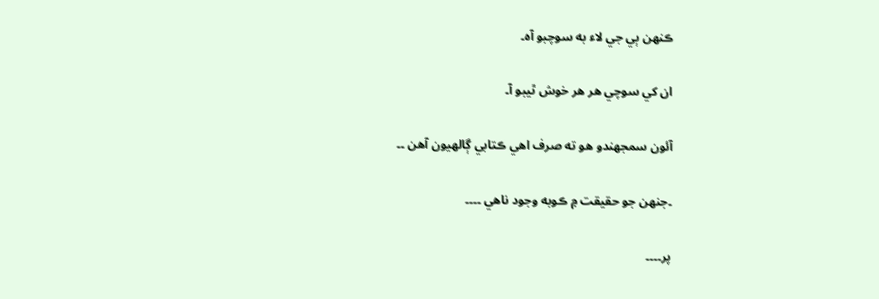ڪنهن ٻي جي لاء به سوچبو آه۔

ان کي سوچي ھر ھر خوش ٿيبو آ۔

آئون سمجهندو ھو ته صرف اھي ڪتابي ڳالھيون آھن ۔۔

۔جنهن جو حقيقت ۾ ڪوبه وجود ناھي ۔۔۔۔

پر۔۔۔۔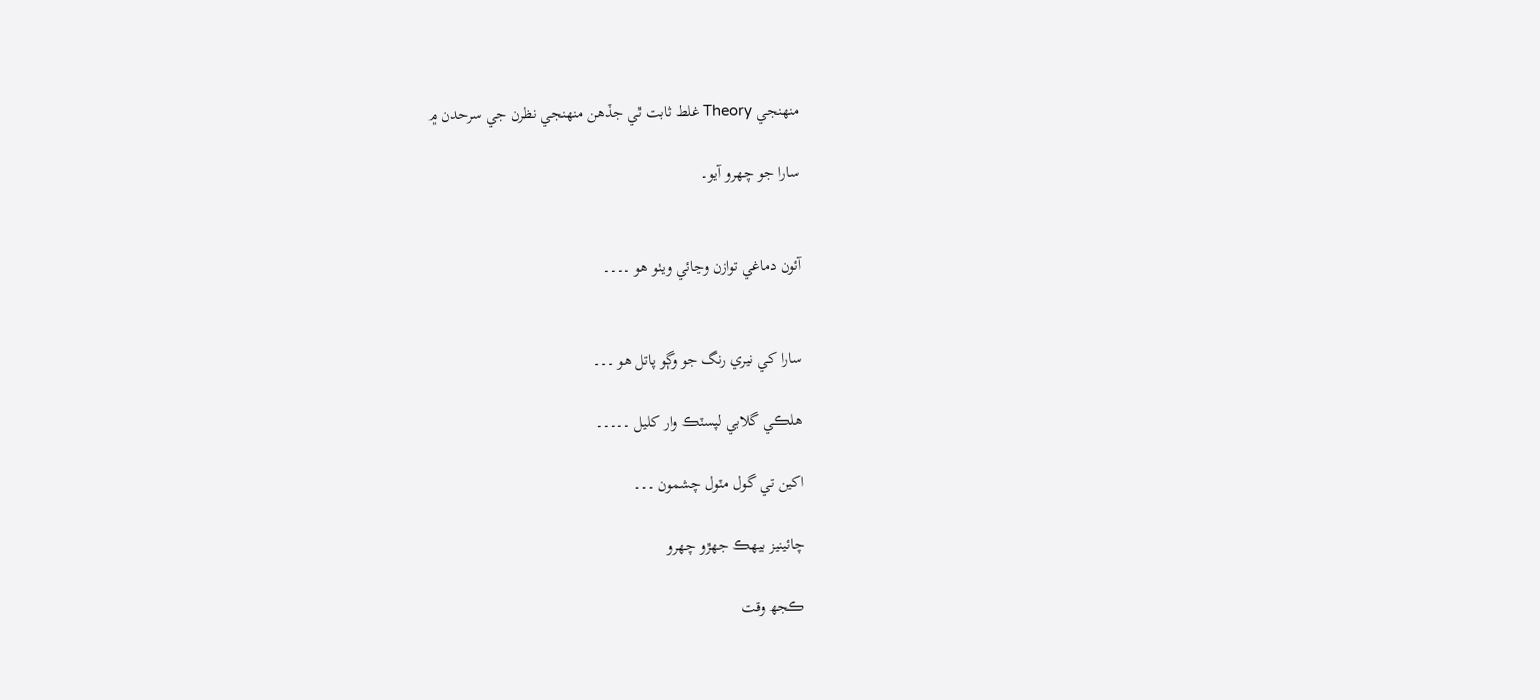منهنجي Theory غلط ثابت ٿي جڏھن منهنجي نظرن جي سرحدن ۾

سارا جو چھرو آيو۔


آئون دماغي توازن وڃائي ويٺو ھو ۔۔۔۔


سارا کي نيري رنگ جو وڳو پاتل ھو ۔۔۔

ھلڪي گلابي لپسٽڪ وار کليل ۔۔۔۔۔

اکين تي گول مٽول چشمون ۔۔۔

چائينيز بيهڪ جهڙو چھرو

ڪجھ وقت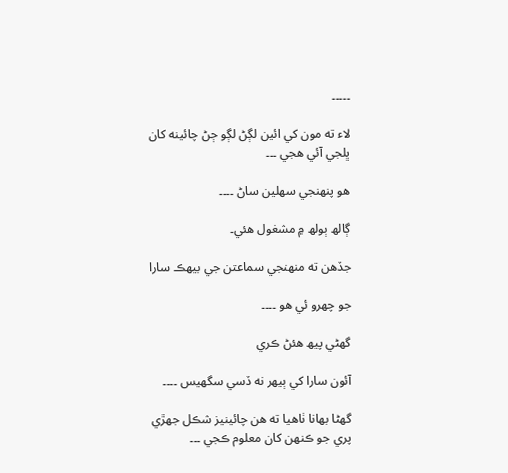۔۔۔۔۔

لاء ته مون کي ائين لڳڻ لڳو ڄڻ چائينه کان ڀلجي آئي هجي ۔۔۔

ھو پنهنجي سھلين ساڻ ۔۔۔۔

ڳالھ ٻولھ ۾ مشغول ھئي۔

جڏھن ته منهنجي سماعتن جي بيهڪ سارا

جو چھرو ئي ھو ۔۔۔۔

گهڻي پيھ ھئڻ ڪري

آئون سارا کي ٻيھر نه ڏسي سگهيس ۔۔۔۔

گهڻا بهانا ٺاھيا ته ھن چائينيز شڪل جھڙي پري جو ڪنهن کان معلوم ڪجي ۔۔۔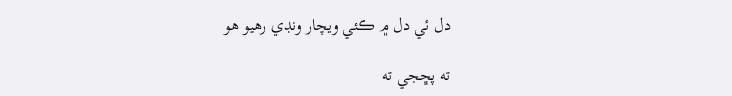دل ئي دل ۾ ڪئي ويچار ونڊي رھيو ھو

ته پڇجي ته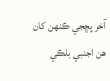آخر پڇجي ڪنهن کان هن اجنبي بلڪي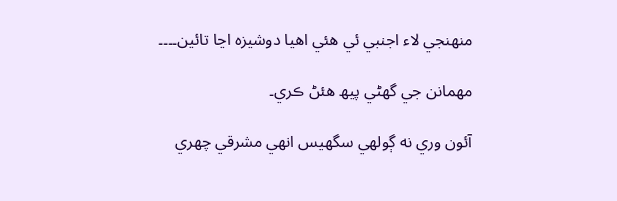منهنجي لاء اجنبي ئي ھئي اھيا دوشيزه اڃا تائين۔۔۔۔

مهمانن جي گهڻي پيھ ھئڻ ڪري۔

آئون وري نه ڳولهي سگهيس انهي مشرقي چھري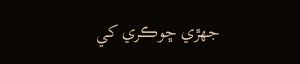جهڙي ڇوڪري کي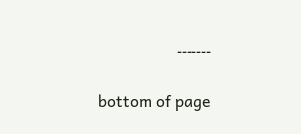۔۔۔۔۔۔۔

bottom of page